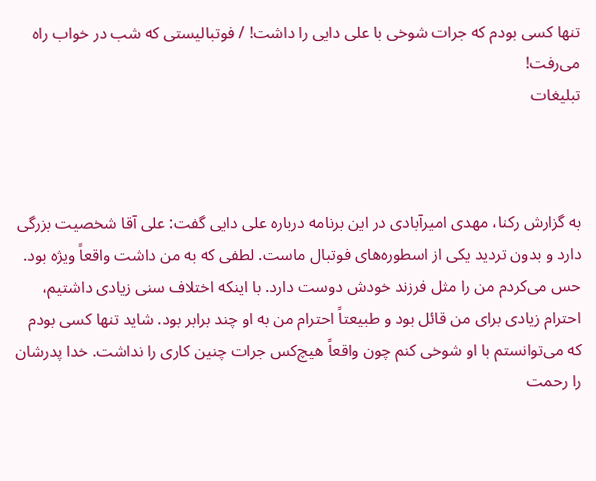تنها کسی بودم که جرات شوخی با علی دایی را داشت! / فوتبالیستی که شب در خواب راه می‌رفت!
تبلیغات



به گزارش رکنا، مهدی امیرآبادی در این برنامه درباره علی دایی گفت: علی آقا شخصیت بزرگی دارد و بدون تردید یکی از اسطوره‌های فوتبال ماست. لطفی که به من داشت واقعاً ویژه بود. حس می‌کردم من را مثل فرزند خودش دوست دارد. با اینکه اختلاف سنی زیادی داشتیم، احترام زیادی برای من قائل بود و طبیعتاً احترام من به او چند برابر بود. شاید تنها کسی بودم که می‌توانستم با او شوخی کنم چون واقعاً هیچ‌کس جرات چنین کاری را نداشت. خدا پدرشان را رحمت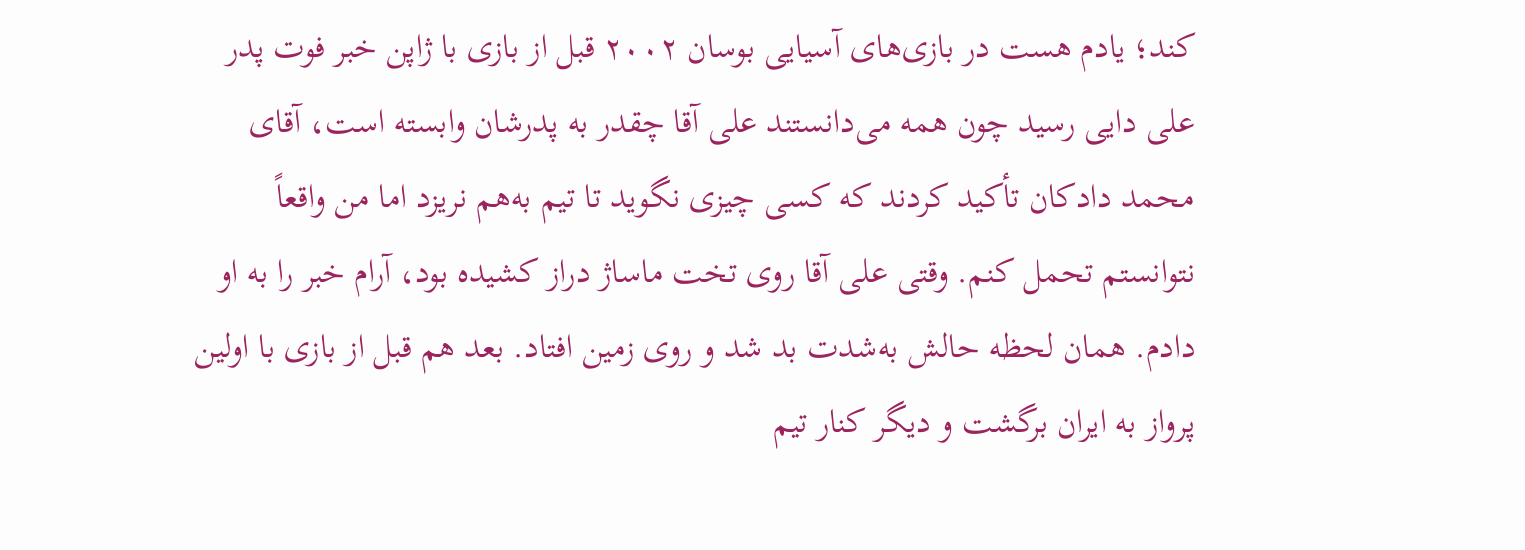کند؛ یادم هست در بازی‌های آسیایی بوسان ۲۰۰۲ قبل از بازی با ژاپن خبر فوت پدر علی دایی رسید چون همه می‌دانستند علی آقا چقدر به پدرشان وابسته است، آقای محمد دادکان تأکید کردند که کسی چیزی نگوید تا تیم به‌هم نریزد اما من واقعاً نتوانستم تحمل کنم. وقتی علی آقا روی تخت ماساژ دراز کشیده بود، آرام خبر را به او دادم. همان لحظه حالش به‌شدت بد شد و روی زمین افتاد. بعد هم قبل از بازی با اولین پرواز به ایران برگشت و دیگر کنار تیم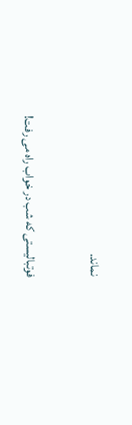نماند.

فوتبالیستی که شب در خواب راه می رفت!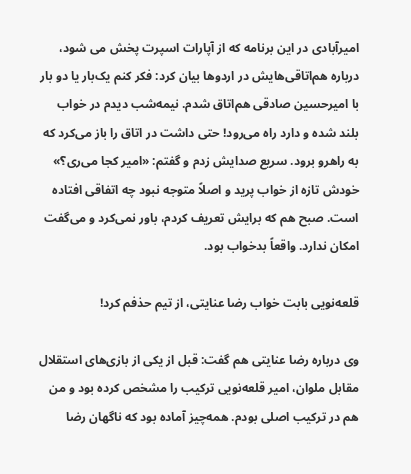امیرآبادی در این برنامه که از آپارات اسپرت پخش می شود، درباره هم‌اتاقی‌هایش در اردوها بیان کرد: فکر کنم یک‌بار یا دو بار با امیرحسین صادقی هم‌اتاق شدم. نیمه‌شب دیدم در خواب بلند شده و دارد راه می‌رود! حتی داشت در اتاق را باز می‌کرد که به راهرو برود. سریع صدایش زدم و گفتم: «امیر کجا می‌ری؟» خودش تازه از خواب پرید و اصلاً متوجه نبود چه اتفاقی افتاده است. صبح هم که برایش تعریف کردم، باور نمی‌کرد و می‌گفت امکان ندارد. واقعاً بدخواب بود.

قلعه‌نویی بابت خواب رضا عنایتی، از تیم حذفم کرد!

وی درباره رضا عنایتی هم گفت: قبل از یکی از بازی‌های استقلال مقابل ملوان، امیر قلعه‌نویی ترکیب را مشخص کرده بود و من هم در ترکیب اصلی بودم. همه‌چیز آماده بود که ناگهان رضا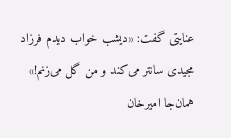عنایتی گفت: «دیشب خواب دیدم فرزاد مجیدی سانتر می‌کند و من گل می‌زنم!» همان‌جا امیرخان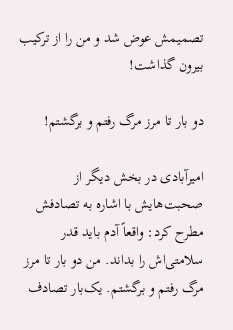تصمیمش عوض شد و من را از ترکیب بیرون گذاشت!

دو بار تا مرز مرگ رفتم و برگشتم!

امیرآبادی در بخش دیگر از صحبت‌هایش با اشاره به تصادفش مطرح کرد: واقعاً آدم باید قدر سلامتی‌اش را بداند. من دو بار تا مرز مرگ رفتم و برگشتم. یک‌بار تصادف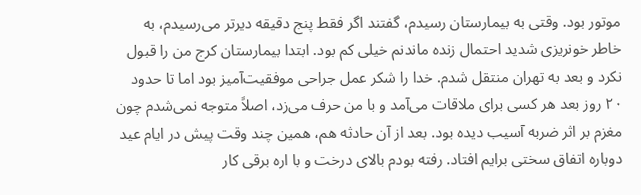موتور بود. وقتی به بیمارستان رسیدم، گفتند اگر فقط پنج دقیقه دیرتر می‌رسیدم، به خاطر خونریزی شدید احتمال زنده ماندنم خیلی کم بود. ابتدا بیمارستان کرج من را قبول نکرد و بعد به تهران منتقل شدم. خدا را شکر عمل جراحی موفقیت‌آمیز بود اما تا حدود ۲۰ روز بعد هر کسی برای ملاقات می‌آمد و با من حرف می‌زد، اصلاً متوجه نمی‌شدم چون مغزم بر اثر ضربه آسیب دیده بود. بعد از آن حادثه هم، همین چند وقت پیش در ایام عید دوباره اتفاق سختی برایم افتاد. رفته بودم بالای درخت و با اره برقی کار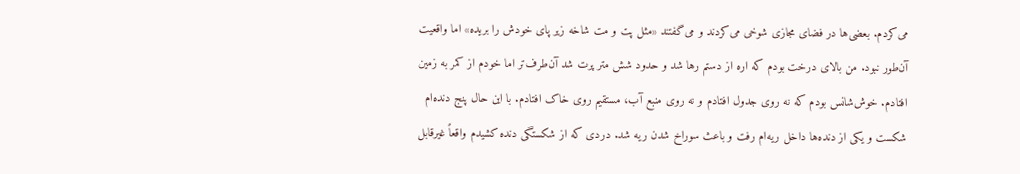می‌کردم. بعضی‌ها در فضای مجازی شوخی می‌کردند و می‌گفتند «مثل پت و مت شاخه زیر پای خودش را بریده» اما واقعیت آن‌طور نبود. من بالای درخت بودم که اره از دستم رها شد و حدود شش متر پرت شد آن‌طرف‌تر اما خودم از کمر به زمین افتادم. خوش‌شانس بودم که نه روی جدول افتادم و نه روی منبع آب، مستقیم روی خاک افتادم. با این حال پنج دنده‌ام شکست و یکی از دنده‌ها داخل ریه‌ام رفت و باعث سوراخ شدن ریه شد. دردی که از شکستگی دنده کشیدم واقعاً غیرقابل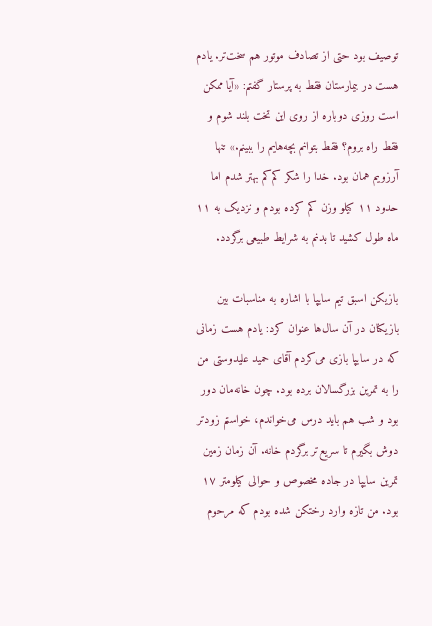توصیف بود حتی از تصادف موتور هم سخت‌تر. یادم هست در بیمارستان فقط به پرستار گفتم: «آیا ممکن است روزی دوباره از روی این تخت بلند شوم و فقط راه بروم؟ فقط بتوانم بچه‌هایم را ببینم.» تنها آرزویم همان بود. خدا را شکر کم‌کم بهتر شدم اما حدود ۱۱ کیلو وزن کم کرده بودم و نزدیک به ۱۱ ماه طول کشید تا بدنم به شرایط طبیعی برگردد.

بازیکن اسبق تیم سایپا با اشاره به مناسبات بین بازیکنان در آن سال‌ها عنوان کرد: یادم هست زمانی که در سایپا بازی می‌کردم آقای حمید علیدوستی من را به تمرین بزرگسالان برده بود. چون خانه‌مان دور بود و شب هم باید درس می‌خواندم، خواستم زودتر دوش بگیرم تا سریع‌تر برگردم خانه. آن زمان زمین تمرین سایپا در جاده مخصوص و حوالی کیلومتر ۱۷ بود. من تازه وارد رختکن شده بودم که مرحوم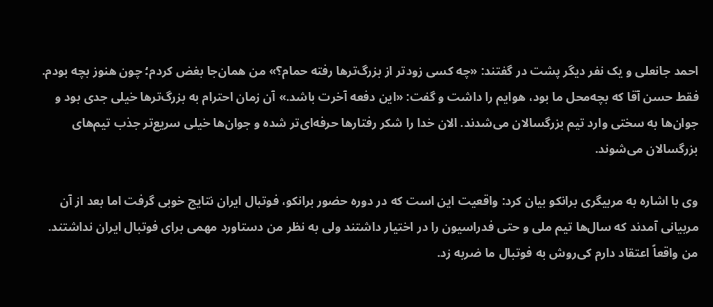احمد جانعلی و یک نفر دیگر پشت در گفتند: «چه کسی زودتر از بزرگ‌ترها رفته حمام؟» من همان‌جا بغض کردم؛ چون هنوز بچه بودم. فقط حسن آقا که بچه‌محل ما بود، هوایم را داشت و گفت: «این دفعه آخرت باشد.» آن زمان احترام به بزرگ‌ترها خیلی جدی بود و جوان‌ها به سختی وارد تیم بزرگسالان می‌شدند. الان خدا را شکر رفتارها حرفه‌ای‌تر شده و جوان‌ها خیلی سریع‌تر جذب تیم‌های بزرگسالان می‌شوند.

وی با اشاره به مربیگری برانکو بیان کرد: واقعیت این است که در دوره حضور برانکو، فوتبال ایران نتایج خوبی گرفت اما بعد از آن مربیانی آمدند که سال‌ها تیم ملی و حتی فدراسیون را در اختیار داشتند ولی به نظر من دستاورد مهمی برای فوتبال ایران نداشتند. من واقعاً اعتقاد دارم کی‌روش به فوتبال ما ضربه زد.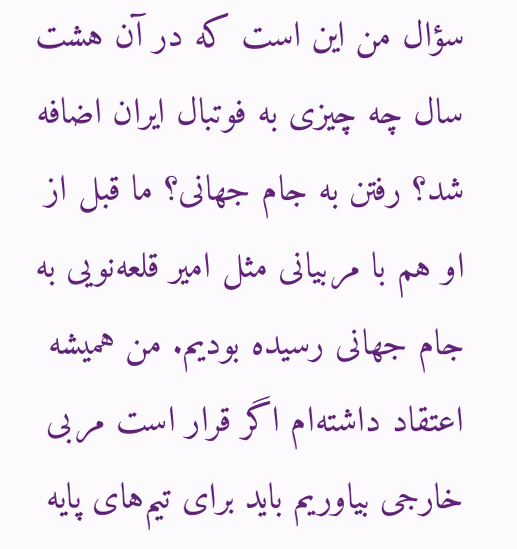سؤال من این است که در آن هشت سال چه چیزی به فوتبال ایران اضافه شد؟ رفتن به جام جهانی؟ ما قبل از او هم با مربیانی مثل امیر قلعه‌نویی به جام جهانی رسیده بودیم. من همیشه اعتقاد داشته‌ام اگر قرار است مربی خارجی بیاوریم باید برای تیم‌های پایه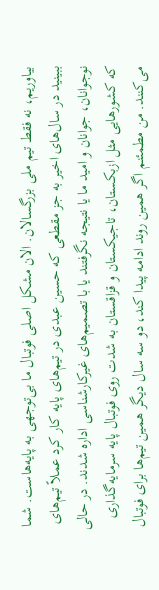بیاوریم، نه فقط تیم ملی بزرگسالان. الان مشکل اصلی فوتبال ما بی‌توجهی به پایه‌هاست. شما ببینید در سال‌های اخیر به جز مقطعی که حسین عبدی در تیم‌های پایه کار کرد عملاً تیم‌های نوجوانان، جوانان و امید ما یا نتیجه نگرفتند یا با تصمیم‌های غیرکارشناسی اداره شدند. در حالی که کشورهایی مثل ازبکستان، تاجیکستان و قزاقستان به شدت روی فوتبال پایه سرمایه‌گذاری می‌کنند. من مطمئنم اگر همین روند ادامه پیدا کند، دو سه سال دیگر همین تیم‌ها برای فوتبال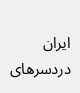ایران دردسرهای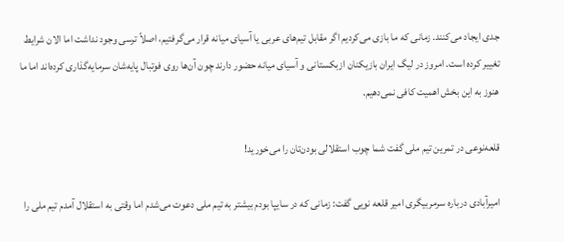جدی ایجاد می‌کنند. زمانی که ما بازی می‌کردیم اگر مقابل تیم‌های عربی یا آسیای میانه قرار می‌گرفتیم، اصلاً ترسی وجود نداشت اما الان شرایط تغییر کرده است. امروز در لیگ ایران بازیکنان ازبکستانی و آسیای میانه حضور دارند چون آن‌ها روی فوتبال پایه‌شان سرمایه‌گذاری کرده‌اند اما ما هنوز به این بخش اهمیت کافی نمی‌دهیم.

قلعه‌نوعی در تمرین تیم ملی گفت شما چوب استقلالی بودن‌تان را می‌خورید!

امیرآبادی درباره سرمربیگری امیر قلعه نویی گفت: زمانی که در سایپا بودم بیشتر به تیم ملی دعوت می‌شدم اما وقتی به استقلال آمدم تیم ملی را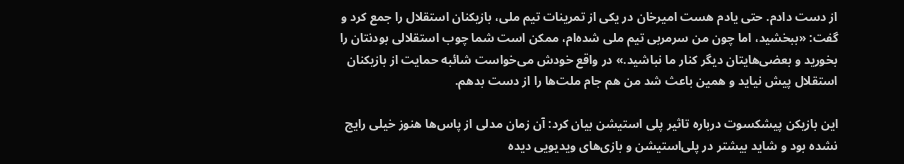از دست دادم. حتی یادم هست امیرخان در یکی از تمرینات تیم ملی، بازیکنان استقلال را جمع کرد و گفت: «ببخشید، اما چون من سرمربی تیم ملی شده‌ام، ممکن است شما چوب استقلالی بودنتان را بخورید و بعضی‌هایتان دیگر کنار ما نباشید.» در واقع خودش می‌خواست شائبه حمایت از بازیکنان استقلال پیش نیاید و همین باعث شد من هم جام ملت‌ها را از دست بدهم.

این بازیکن پیشکسوت درباره تاثیر پلی استیشن بیان کرد: آن زمان مدلی از پاس‌ها هنوز خیلی رایج نشده بود و شاید بیشتر در پلی‌استیشن و بازی‌های ویدیویی دیده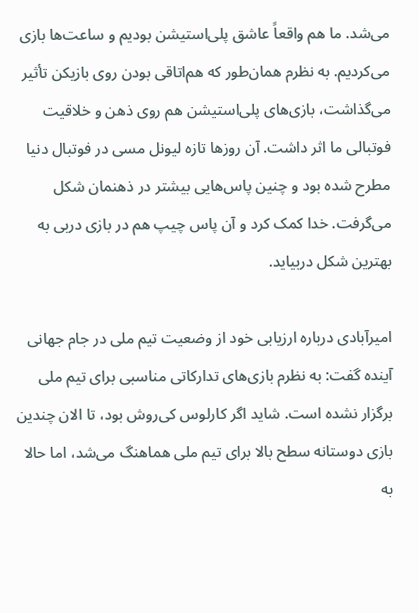می‌شد. ما هم واقعاً عاشق پلی‌استیشن بودیم و ساعت‌ها بازی می‌کردیم. به نظرم همان‌طور که هم‌اتاقی بودن روی بازیکن تأثیر می‌گذاشت، بازی‌های پلی‌استیشن هم روی ذهن و خلاقیت فوتبالی ما اثر داشت. آن روزها تازه لیونل مسی در فوتبال دنیا مطرح شده بود و چنین پاس‌هایی بیشتر در ذهنمان شکل می‌گرفت. خدا کمک کرد و آن پاس چیپ هم در بازی دربی به بهترین شکل دربیاید.

امیرآبادی درباره ارزیابی خود از وضعیت تیم ملی در جام جهانی آینده گفت: به نظرم بازی‌های تدارکاتی مناسبی برای تیم ملی برگزار نشده است. شاید اگر کارلوس کی‌روش بود، تا الان چندین بازی دوستانه سطح بالا برای تیم ملی هماهنگ می‌شد، اما حالا به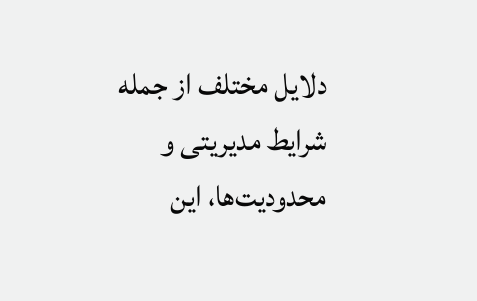دلایل مختلف از جمله شرایط مدیریتی و محدودیت‌ها، این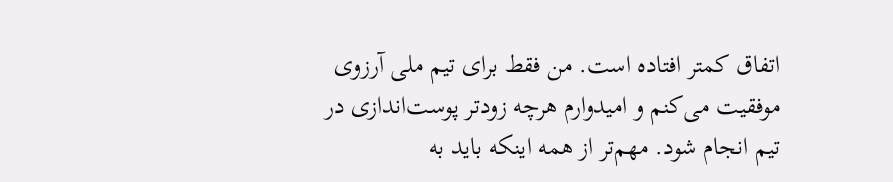اتفاق کمتر افتاده است. من فقط برای تیم ملی آرزوی موفقیت می‌کنم و امیدوارم هرچه زودتر پوست‌اندازی در تیم انجام شود. مهم‌تر از همه اینکه باید به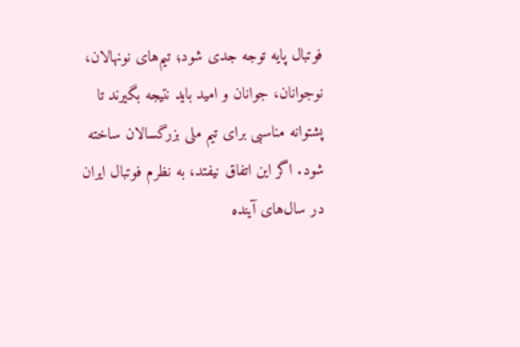فوتبال پایه توجه جدی شود؛ تیم‌های نونهالان، نوجوانان، جوانان و امید باید نتیجه بگیرند تا پشتوانه مناسبی برای تیم ملی بزرگسالان ساخته شود. اگر این اتفاق نیفتد، به نظرم فوتبال ایران در سال‌های آینده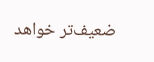ضعیف‌تر خواهد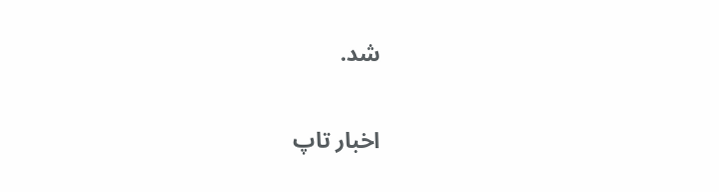شد.

اخبار تاپ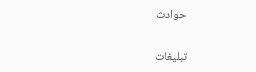حوادث

تبلیغات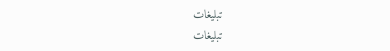تبلیغات
تبلیغات